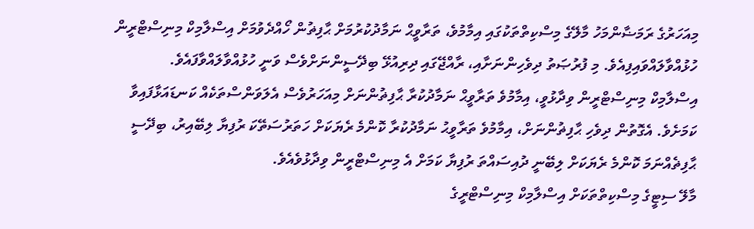މިއަހަރުގެ ރަމަޟާންމަހު މާލޭގެ މިސްކިތްތަކުގައި އިމާމުވެ، ތަރާވީޙް ނަމާދުކުރުމަށް ޙާފިޡުން ހޯއްދެވުމަށް އިސްލާމިކް މިނިސްޓްރީން ހުޅުއްވާލައްވައިފިއެވެ. މި ފުރުޞަތު ދިވެހިންނަށާއި، ރާއްޖޭގައި ދިރިއުޅޭ ބިދޭސީންނަށްވެސް ވަނީ ހުޅުއްވާލައްވާފައެވެ.
އިސްލާމިކް މިނިސްޓްރީން ވިދާޅުވީ، އިމާމުވެ ތަރާވީޙް ނަމާދުކުރާ ޙާފިޡުންނަށް މިއަހަރުވެސް އެލަވަންސްތަކެއް ކަނޑައަޅާފައިވާ ކަމަށެވެ. އެގޮތުން ދިވެހި ޙާފިޡުންނަށް، އިމާމުވެ ތަރާވީޙު ނަމާދުކުރާ ކޮންމެ ރެޔަކަށް ހަތަރުސަތޭކަ ރުފިޔާ ލިބޭއިރު، ބިދޭސީ ޙާފިޡެއްނަމަ ކޮންމެ ރެޔަކަށް ލިބޭނީ ދުއިސައްތަ ރުފިޔާ ކަމަށް އެ މިނިސްޓްރީން ވިދާޅުވެއެވެ.
މާލޭ ސިޓީގެ މިސްކިތްތަކަށް އިސްލާމިކް މިނިސްޓްރީގެ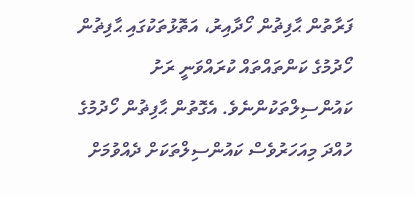ފަރާތުން ޙާފިޡުން ހޯދާއިރު، އަތޮޅުތަކުގައި ޙާފިޡުން ހޯދުމުގެ ކަންތައްތައް ކުރައްވަނީ ރަށު ކައުންސިލްތަކުންނެވެ. އެގޮތުން ޙާފިޡުން ހޯދުމުގެ ހުއްދަ މިއަހަރުވެސް ކައުންސިލްތަކަށް ދެއްވުމަށް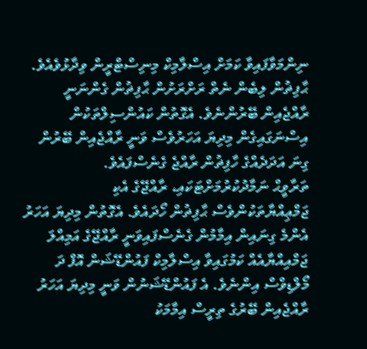ނިންމަވާފައިވާ ކަމަށް އިސްލާމިކް މިނިސްޓްރީން ވިދާޅުވެއެވެ. ޙާފިޡުން ލިބެން ނެތް ރަށްރަށުން ޙާފިޡުން ގެންނަނީ ރާއްޖެއިން ބޭރުންނެވެ. އެގޮތުން ކައުންސިލްތަކުން އިސްނަގައިގެން މިދިޔަ އަހަރުވެސް ވަނީ ރާއްޖެއިން ބޭރުން ގިނަ އަދަދެއްގެ ހާފިޡުން ރާއްޖެ ގެނެސްފައެވެ.
ތަރާވީޙް ނަމާދުކުރުމަށްޓަކައި، ރާއްޖޭގެ އެކި ޖަމްޢިއްޔާތަކުންވެސް ޙާފިޡުން ހޯދައެވެ. އެގޮތުން މިދިޔަ އަހަރު އެންމެ ގިނައިން އިމާމުން ގެނެސްފައިވަނީ ރާއްޖޭގެ އަމިއްލަ ޖަމްއިއްޔާއެއް ކަމުގައިވާ އިސްލާމިކް ފައުންޑޭޝަން އޮފް ދަ މޯލްޑިވްސް އިންނެވެ. އެ ފައުންޑޭޝަނުން ވަނީ މިދިޔަ އަހަރު ރާއްޖެއިން ބޭރުގެ ތިރީސް އިމާމަކު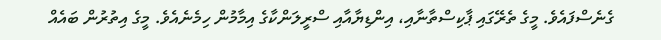ގެނެސްފައެވެ. މީގެ ތެރޭގައި ޕާކިސްތާނާއި، އިންޑިޔާއާއި ސްރީލަންކާގެ އިމާމުން ހިމެނެއެވެ. މީގެ އިތުރުން ބައެއް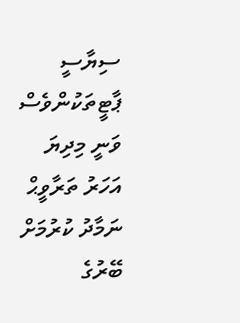ސިޔާސީ ޕާޓީތަކުންވެސް ވަނީ މިދިޔަ އަހަރު ތަރާވީޙް ނަމާދު ކުރުމަށް ބޭރުގެ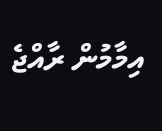އިމާމުން ރާއްޖެ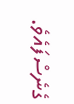ގެނެސްފައެވެ.